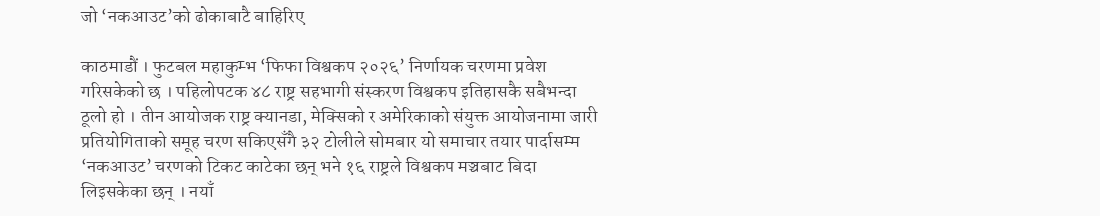जो ‘नकआउट’को ढोकाबाटै बाहिरिए

काठमाडौं । फुटबल महाकुम्भ ‘फिफा विश्वकप २०२६’ निर्णायक चरणमा प्रवेश गरिसकेको छ । पहिलोपटक ४८ राष्ट्र सहभागी संस्करण विश्वकप इतिहासकै सबैभन्दा ठूलो हो । तीन आयोजक राष्ट्र क्यानडा, मेक्सिको र अमेरिकाको संयुक्त आयोजनामा जारी प्रतियोगिताको समूह चरण सकिएसँगै ३२ टोलीले सोमबार यो समाचार तयार पार्दासम्म ‘नकआउट’ चरणको टिकट काटेका छन् भने १६ राष्ट्रले विश्वकप मञ्चबाट बिदा लिइसकेका छन् । नयाँ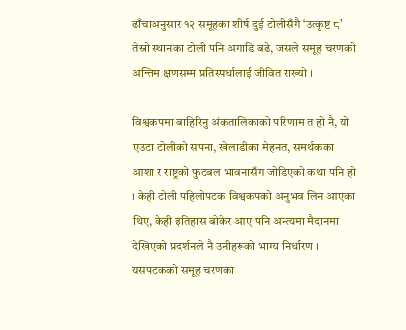ढाँचाअनुसार १२ समूहका शीर्ष दुई टोलीसँगै ‘उत्कृष्ट ८’ तेस्रो स्थानका टोली पनि अगाडि बढे, जसले समूह चरणको अन्तिम क्षणसम्म प्रतिस्पर्धालाई जीवित राख्यो ।

विश्वकपमा बाहिरिनु अंकतालिकाको परिणाम त हो नै, यो एउटा टोलीको सपना, खेलाडीका मेहनत, समर्थकका आशा र राष्ट्रको फुटबल भावनासँग जोडिएको कथा पनि हो । केही टोली पहिलोपटक विश्वकपको अनुभव लिन आएका थिए, केही इतिहास बोकेर आए पनि अन्त्यमा मैदानमा देखिएको प्रदर्शनले नै उनीहरूको भाग्य निर्धारण । यसपटकको समूह चरणका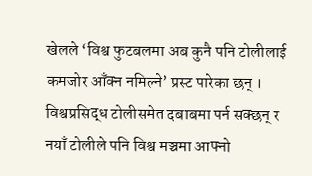खेलले ‘विश्व फुटबलमा अब कुनै पनि टोलीलाई कमजोर आँक्न नमिल्ने’ प्रस्ट पारेका छन् । विश्वप्रसिद्ध टोलीसमेत दबाबमा पर्न सक्छन् र नयाँ टोलीले पनि विश्व मञ्चमा आफ्नो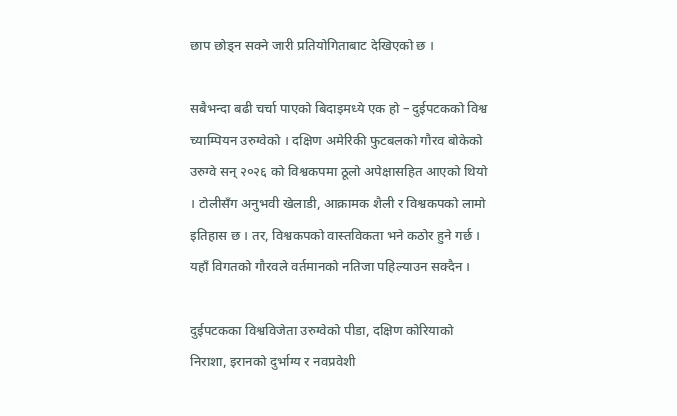छाप छोड्न सक्ने जारी प्रतियोगिताबाट देखिएको छ ।

सबैभन्दा बढी चर्चा पाएको बिदाइमध्ये एक हो – दुईपटकको विश्व च्याम्पियन उरुग्वेको । दक्षिण अमेरिकी फुटबलको गौरव बोकेको उरुग्वे सन् २०२६ को विश्वकपमा ठूलो अपेक्षासहित आएको थियो । टोलीसँग अनुभवी खेलाडी, आक्रामक शैली र विश्वकपको लामो इतिहास छ । तर, विश्वकपको वास्तविकता भने कठोर हुने गर्छ । यहाँ विगतको गौरवले वर्तमानको नतिजा पहिल्याउन सक्दैन ।

दुईपटकका विश्वविजेता उरुग्वेको पीडा, दक्षिण कोरियाको निराशा, इरानको दुर्भाग्य र नवप्रवेशी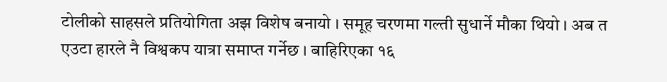टोलीको साहसले प्रतियोगिता अझ विशेष बनायो । समूह चरणमा गल्ती सुधार्ने मौका थियो । अब त एउटा हारले नै विश्वकप यात्रा समाप्त गर्नेछ । बाहिरिएका १६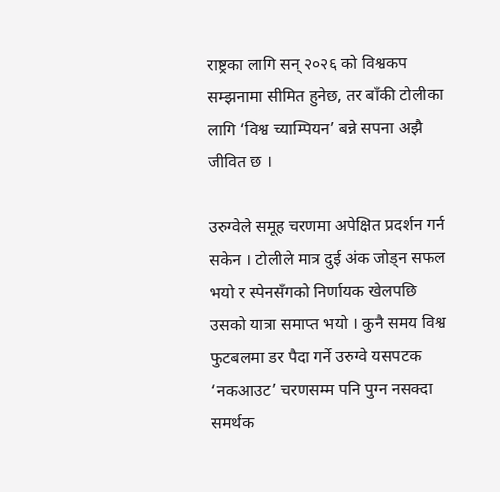राष्ट्रका लागि सन् २०२६ को विश्वकप सम्झनामा सीमित हुनेछ, तर बाँकी टोलीका लागि ‘विश्व च्याम्पियन’ बन्ने सपना अझै जीवित छ ।

उरुग्वेले समूह चरणमा अपेक्षित प्रदर्शन गर्न सकेन । टोलीले मात्र दुई अंक जोड्न सफल भयो र स्पेनसँगको निर्णायक खेलपछि उसको यात्रा समाप्त भयो । कुनै समय विश्व फुटबलमा डर पैदा गर्ने उरुग्वे यसपटक ‘नकआउट’ चरणसम्म पनि पुग्न नसक्दा समर्थक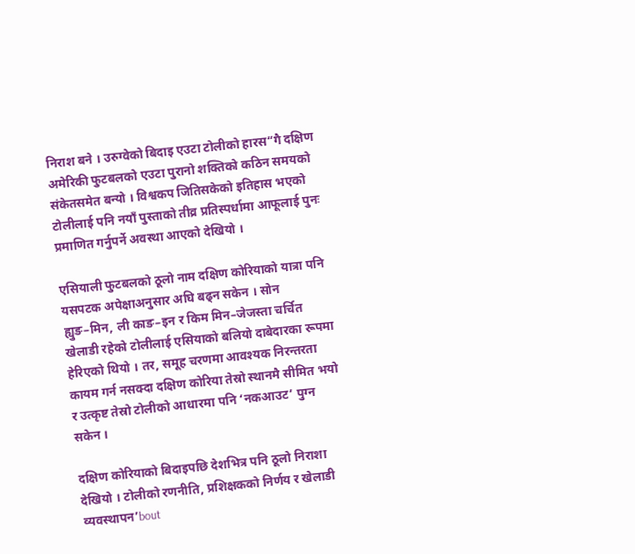निराश बने । उरुग्वेको बिदाइ एउटा टोलीको हारस“गै दक्षिण अमेरिकी फुटबलको एउटा पुरानो शक्तिको कठिन समयको संकेतसमेत बन्यो । विश्वकप जितिसकेको इतिहास भएको टोलीलाई पनि नयाँ पुस्ताको तीव्र प्रतिस्पर्धामा आफूलाई पुनः प्रमाणित गर्नुपर्ने अवस्था आएको देखियो ।

एसियाली फुटबलको ठूलो नाम दक्षिण कोरियाको यात्रा पनि यसपटक अपेक्षाअनुसार अघि बढ्न सकेन । सोन ह्युङ–मिन, ली काङ–इन र किम मिन–जेजस्ता चर्चित खेलाडी रहेको टोलीलाई एसियाको बलियो दाबेदारका रूपमा हेरिएको थियो । तर, समूह चरणमा आवश्यक निरन्तरता कायम गर्न नसक्दा दक्षिण कोरिया तेस्रो स्थानमै सीमित भयो र उत्कृष्ट तेस्रो टोलीको आधारमा पनि ‘नकआउट’ पुग्न सकेन ।

दक्षिण कोरियाको बिदाइपछि देशभित्र पनि ठूलो निराशा देखियो । टोलीको रणनीति, प्रशिक्षकको निर्णय र खेलाडी व्यवस्थापन’bout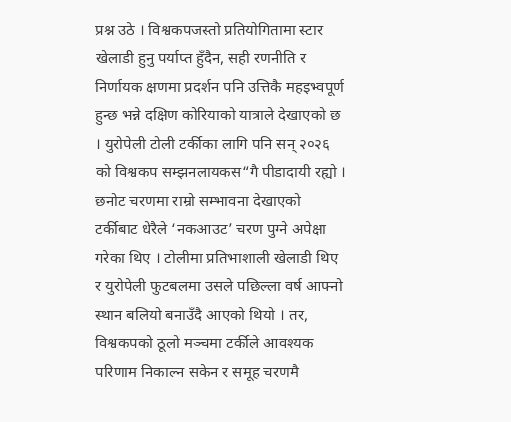प्रश्न उठे । विश्वकपजस्तो प्रतियोगितामा स्टार खेलाडी हुनु पर्याप्त हुँदैन, सही रणनीति र निर्णायक क्षणमा प्रदर्शन पनि उत्तिकै महइभ्वपूर्ण हुन्छ भन्ने दक्षिण कोरियाको यात्राले देखाएको छ । युरोपेली टोली टर्कीका लागि पनि सन् २०२६ को विश्वकप सम्झनलायकस“गै पीडादायी रह्यो । छनोट चरणमा राम्रो सम्भावना देखाएको टर्कीबाट धेरैले ‘नकआउट’ चरण पुग्ने अपेक्षा गरेका थिए । टोलीमा प्रतिभाशाली खेलाडी थिए र युरोपेली फुटबलमा उसले पछिल्ला वर्ष आफ्नो स्थान बलियो बनाउँदै आएको थियो । तर, विश्वकपको ठूलो मञ्चमा टर्कीले आवश्यक परिणाम निकाल्न सकेन र समूह चरणमै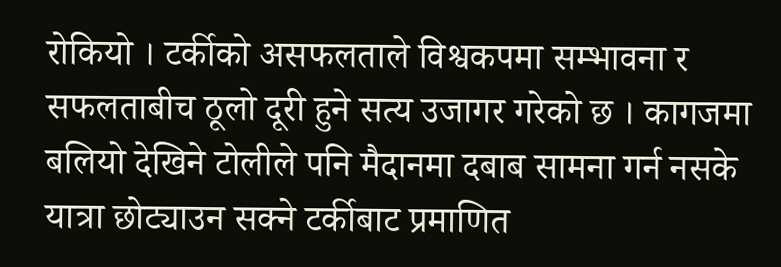रोकियो । टर्कीको असफलताले विश्वकपमा सम्भावना र सफलताबीच ठूलो दूरी हुने सत्य उजागर गरेको छ । कागजमा बलियो देखिने टोलीले पनि मैदानमा दबाब सामना गर्न नसके यात्रा छोट्याउन सक्ने टर्कीबाट प्रमाणित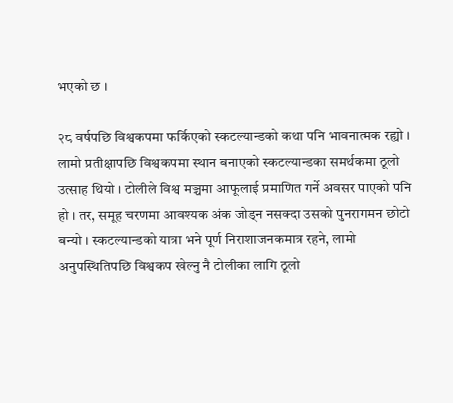भएको छ ।

२८ वर्षपछि विश्वकपमा फर्किएको स्कटल्यान्डको कथा पनि भावनात्मक रह्यो । लामो प्रतीक्षापछि विश्वकपमा स्थान बनाएको स्कटल्यान्डका समर्थकमा ठूलो उत्साह थियो । टोलीले विश्व मञ्चमा आफूलाई प्रमाणित गर्ने अवसर पाएको पनि हो । तर, समूह चरणमा आवश्यक अंक जोड्न नसक्दा उसको पुनरागमन छोटो बन्यो । स्कटल्यान्डको यात्रा भने पूर्ण निराशाजनकमात्र रहने, लामो अनुपस्थितिपछि विश्वकप खेल्नु नै टोलीका लागि ठूलो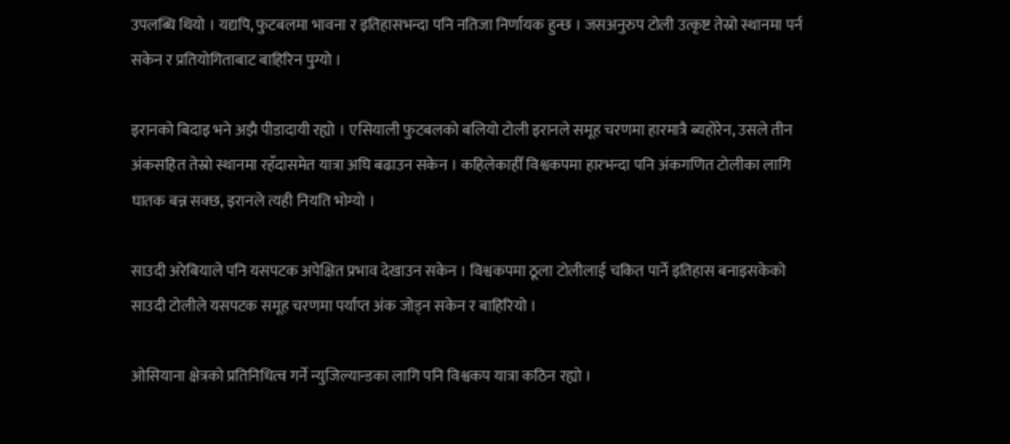उपलब्धि थियो । यद्यपि, फुटबलमा भावना र इतिहासभन्दा पनि नतिजा निर्णायक हुन्छ । जसअनुरुप टोली उत्कृष्ट तेस्रो स्थानमा पर्न सकेन र प्रतियोगिताबाट बाहिरिन पुग्यो ।

इरानको बिदाइ भने अझै पीडादायी रह्यो । एसियाली फुटबलको बलियो टोली इरानले समूह चरणमा हारमात्रै ब्यहोरेन, उसले तीन अंकसहित तेस्रो स्थानमा रहँदासमेत यात्रा अघि बढाउन सकेन । कहिलेकाहीँ विश्वकपमा हारभन्दा पनि अंकगणित टोलीका लागि घातक बन्न सक्छ, इरानले त्यही नियति भोग्यो ।

साउदी अरेबियाले पनि यसपटक अपेक्षित प्रभाव देखाउन सकेन । विश्वकपमा ठूला टोलीलाई चकित पार्ने इतिहास बनाइसकेको साउदी टोलीले यसपटक समूह चरणमा पर्याप्त अंक जोड्न सकेन र बाहिरियो ।

ओसियाना क्षेत्रको प्रतिनिधित्व गर्ने न्युजिल्यान्डका लागि पनि विश्वकप यात्रा कठिन रह्यो ।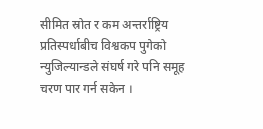सीमित स्रोत र कम अन्तर्राष्ट्रिय प्रतिस्पर्धाबीच विश्वकप पुगेको न्युजिल्यान्डले संघर्ष गरे पनि समूह चरण पार गर्न सकेन ।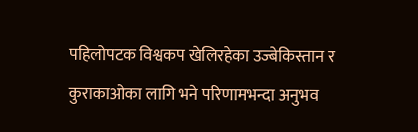पहिलोपटक विश्वकप खेलिरहेका उज्बेकिस्तान र कुराकाओका लागि भने परिणामभन्दा अनुभव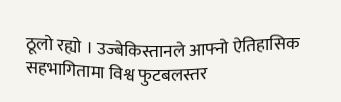ठूलो रह्यो । उज्बेकिस्तानले आफ्नो ऐतिहासिक सहभागितामा विश्व फुटबलस्तर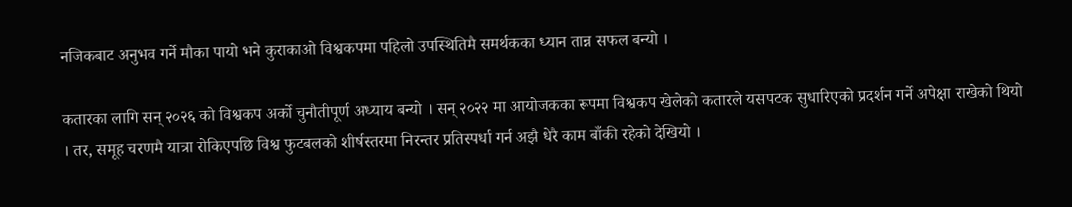नजिकबाट अनुभव गर्ने मौका पायो भने कुराकाओ विश्वकपमा पहिलो उपस्थितिमै समर्थकका ध्यान तान्न सफल बन्यो ।

कतारका लागि सन् २०२६ को विश्वकप अर्को चुनौतीपूर्ण अध्याय बन्यो । सन् २०२२ मा आयोजकका रूपमा विश्वकप खेलेको कतारले यसपटक सुधारिएको प्रदर्शन गर्ने अपेक्षा राखेको थियो । तर, समूह चरणमै यात्रा रोकिएपछि विश्व फुटबलको शीर्षस्तरमा निरन्तर प्रतिस्पर्धा गर्न अझै धेरै काम बाँकी रहेको देखियो ।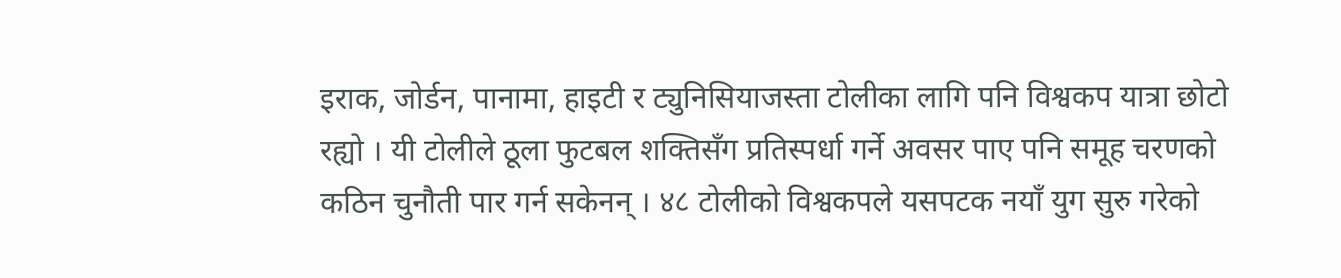इराक, जोर्डन, पानामा, हाइटी र ट्युनिसियाजस्ता टोलीका लागि पनि विश्वकप यात्रा छोटो रह्यो । यी टोलीले ठूला फुटबल शक्तिसँग प्रतिस्पर्धा गर्ने अवसर पाए पनि समूह चरणको कठिन चुनौती पार गर्न सकेनन् । ४८ टोलीको विश्वकपले यसपटक नयाँ युग सुरु गरेको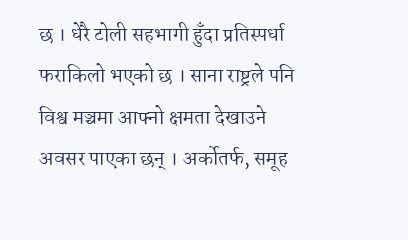छ । धेरै टोली सहभागी हुँदा प्रतिस्पर्धा फराकिलो भएको छ । साना राष्ट्रले पनि विश्व मञ्चमा आफ्नो क्षमता देखाउने अवसर पाएका छन् । अर्कोतर्फ, समूह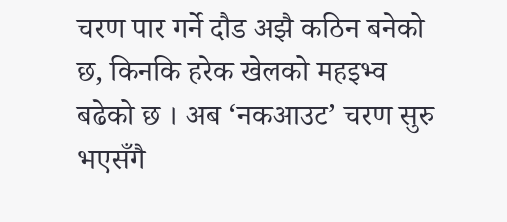चरण पार गर्ने दौड अझै कठिन बनेको छ, किनकि हरेक खेलको महइभ्व बढेको छ । अब ‘नकआउट’ चरण सुरु भएसँगै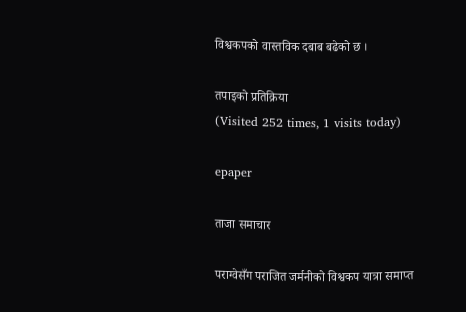विश्वकपको वास्तविक दबाब बढेको छ ।

तपाइको प्रतिक्रिया
(Visited 252 times, 1 visits today)

epaper

ताजा समाचार

पराग्वेसँग पराजित जर्मनीको विश्वकप यात्रा समाप्त